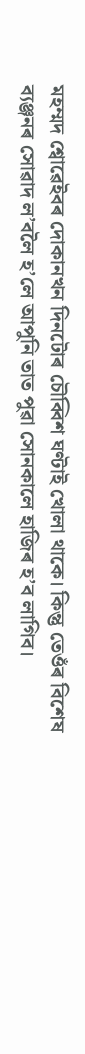মহম্মদ শ্বোৱেইবৰ দোকানখন দিনটোৰ চৌব্বিশ ঘণ্টাই খোলা থাকে। কিন্তু তেওঁৰ বিশেষ ব্যঞ্জনৰ সোৱাদ ল’বলৈ হ’লে আপুনি তাত পুৱা সোনকালে হাজিৰ হ’ব লাগিব।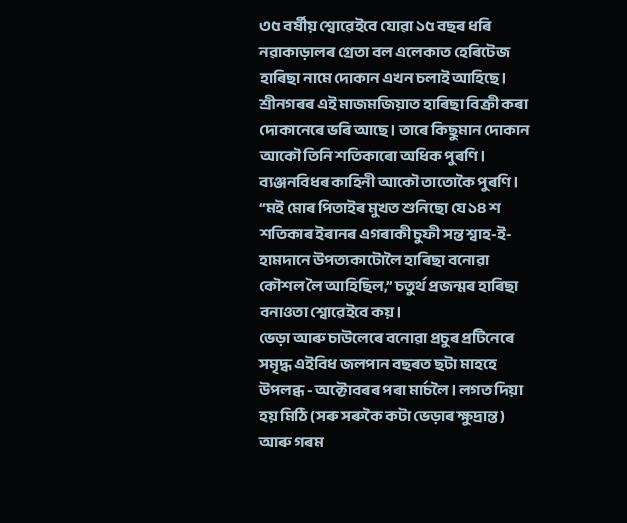৩৫ বৰ্ষীয় শ্বোৱেইবে যোৱা ১৫ বছৰ ধৰি নৱাকাড়ালৰ গ্ৰেতা বল এলেকাত হেৰিটেজ হাৰিছা নামে দোকান এখন চলাই আহিছে। শ্ৰীনগৰৰ এই মাজমজিয়াত হাৰিছা বিক্ৰী কৰা দোকানেৰে ভৰি আছে। তাৰে কিছুমান দোকান আকৌ তিনি শতিকাৰো অধিক পুৰণি। ব্যঞ্জনবিধৰ কাহিনী আকৌ তাতোকৈ পুৰণি।
“মই মোৰ পিতাইৰ মুখত শুনিছো যে ১৪ শ শতিকাৰ ইৰানৰ এগৰাকী চুফী সন্ত শ্বাহ-ই-হামদানে উপত্যকাটোলৈ হাৰিছা বনোৱা কৌশল লৈ আহিছিল,” চতুৰ্থ প্ৰজন্মৰ হাৰিছা বনাওতা শ্বোৱেইবে কয়।
ভেড়া আৰু চাউলেৰে বনোৱা প্ৰচুৰ প্ৰটিনেৰে সমৃদ্ধ এইবিধ জলপান বছৰত ছটা মাহহে উপলব্ধ - অক্টোবৰৰ পৰা মাৰ্চলৈ। লগত দিয়া হয় মিঠি (সৰু সৰুকৈ কটা ভেড়াৰ ক্ষুদ্ৰান্ত) আৰু গৰম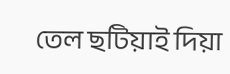তেল ছটিয়াই দিয়া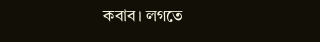কবাব। লগতে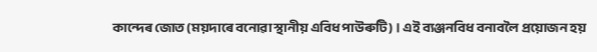কান্দেৰ জোত (ময়দাৰে বনোৱা স্থানীয় এবিধ পাউৰুটি)। এই ব্যঞ্জনবিধ বনাবলৈ প্ৰয়োজন হয়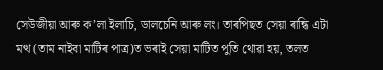সেউজীয়া আৰু ক’লা ইলাচি, ডালচেনি আৰু লং। তাৰপিছত সেয়া ৰান্ধি এটা মত্থ (তাম নাইবা মাটিৰ পাত্ৰ)ত ভৰাই সেয়া মাটিত পুতি থোৱা হয়, তলত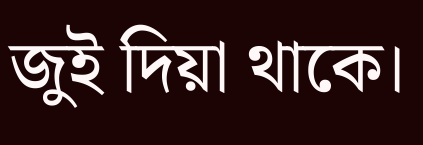জুই দিয়া থাকে।